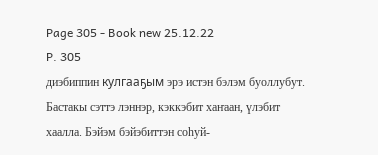Page 305 - Book new 25.12.22
P. 305
диэбиппин кулгааҕым эрэ истэн бэлэм буоллубут. Бастакы сэттэ лэннэр, кэккэбит хаҥаан, үлэбит
хаалла. Бэйэм бэйэбиттэн соһуй-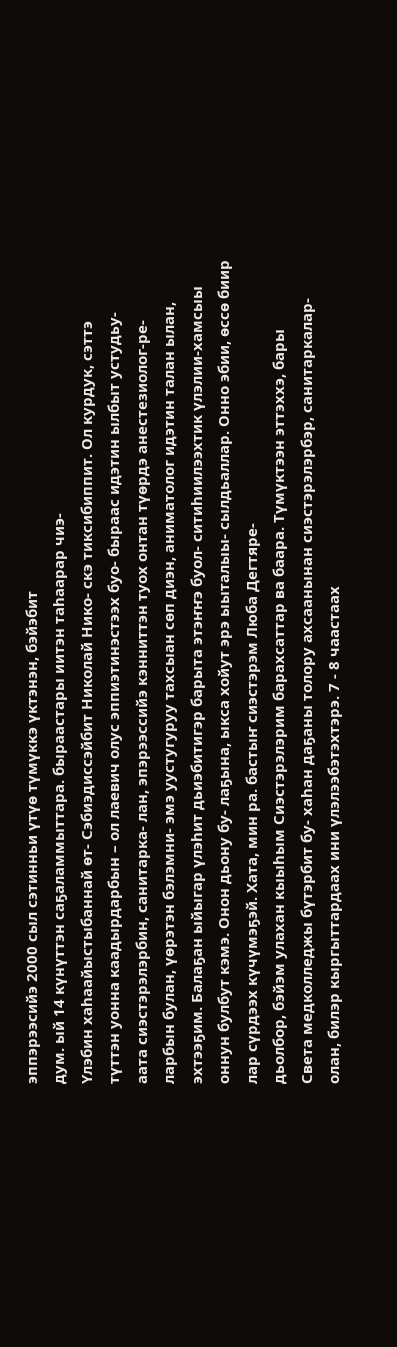эппэрээсийэ 2000 сыл сэтинньи үтүө түмүккэ үктэнэн, бэйэбит
дум. ый 14 күнүттэн саҕаламмыттара. быраастары иитэн таһаарар чиэ-
Үлэбин хаһаайыстыбаннай өт- Сэбиэдиссэйбит Николай Нико- скэ тиксибиппит. Ол курдук, сэттэ
түттэн уонна каадырдарбын – ол лаевич олус эппиэтинэстээх буо- быраас идэтин ылбыт устудьу-
аата сиэстэрэлэрбин, санитарка- лан, эпэрээссийэ кэнниттэн туох онтан түөрдэ анестезиолог-ре-
ларбын булан, үөрэтэн бэлэмни- эмэ уустугуруу тахсыан сөп диэн, аниматолог идэтин талан ылан,
эхтээҕим. Балаҕан ыйыгар үлэһит дьиэбитигэр барыта этэҥҥэ буол- ситиһиилээхтик үлэлии-хамсыы
оннун булбут кэмэ. Онон дьону бу- лаҕына, ыкса хойут эрэ ыыталыы- сылдьаллар. Онно эбии, өссө биир
лар сүрдээх күчүмэҕэй. Хата, мин ра. бастыҥ сиэстэрэм Люба Дегтяре-
дьолбор, бэйэм улахан кыыһым Сиэстэрэлэрим барахсаттар ва баара. Түмүктээн эттэххэ, бары
Света медколледжы бүтэрбит бу- хаһан даҕаны толору ахсаанынан сиэстэрэлэрбэр, санитаркалар-
олан, билэр кыргыттардаах ини үлэлээбэтэхтэрэ. 7 - 8 чаастаах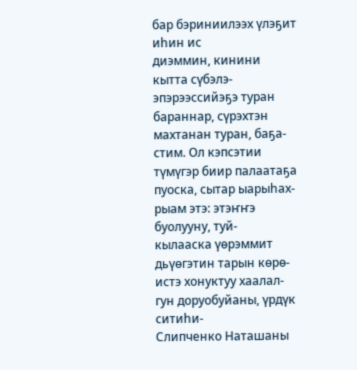бар бэриниилээх үлэҕит иһин ис
диэммин, кинини кытта сүбэлэ- эпэрээссийэҕэ туран бараннар, сүрэхтэн махтанан туран, баҕа-
стим. Ол кэпсэтии түмүгэр биир палаатаҕа пуоска, сытар ыарыһах- рыам этэ: этэҥҥэ буолууну, туй-
кылааска үөрэммит дьүөгэтин тарын көрө-истэ хонуктуу хаалал- гун доруобуйаны, үрдүк ситиһи-
Слипченко Наташаны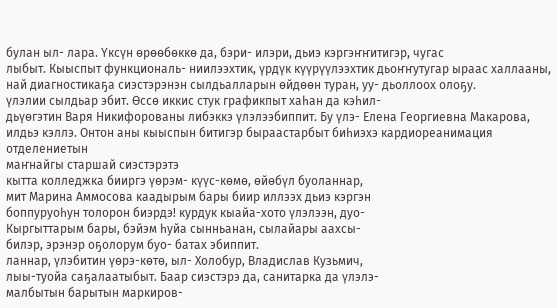булан ыл- лара. Үксүн өрөөбөккө да, бэри- илэри, дьиэ кэргэҥҥитигэр, чугас
лыбыт. Кыыспыт функциональ- ниилээхтик, үрдүк күүрүүлээхтик дьоҥҥутугар ыраас халлааны,
най диагностикаҕа сиэстэрэнэн сылдьалларын өйдөөн туран, уу- дьоллоох олоҕу.
үлэлии сылдьар эбит. Өссө иккис стук графикпыт хаһан да кэһил-
дьүөгэтин Варя Никифорованы либэккэ үлэлээбиппит. Бу үлэ- Елена Георгиевна Макарова,
илдьэ кэллэ. Онтон аны кыыспын битигэр быраастарбыт биһиэхэ кардиореанимация отделениетын
маҥнайгы старшай сиэстэрэтэ
кытта колледжка бииргэ үөрэм- күүс-көмө, өйөбүл буоланнар,
мит Марина Аммосова каадырым бары биир иллээх дьиэ кэргэн
боппуруоһун толорон биэрдэ! курдук кыайа-хото үлэлээн, дуо-
Кыргыттарым бары, бэйэм һуйа сынньанан, сылайары аахсы-
билэр, эрэнэр оҕолорум буо- батах эбиппит.
ланнар, үлэбитин үөрэ-көтө, ыл- Холобур, Владислав Кузьмич,
лыы-туойа саҕалаатыбыт. Баар сиэстэрэ да, санитарка да үлэлэ-
малбытын барытын маркиров-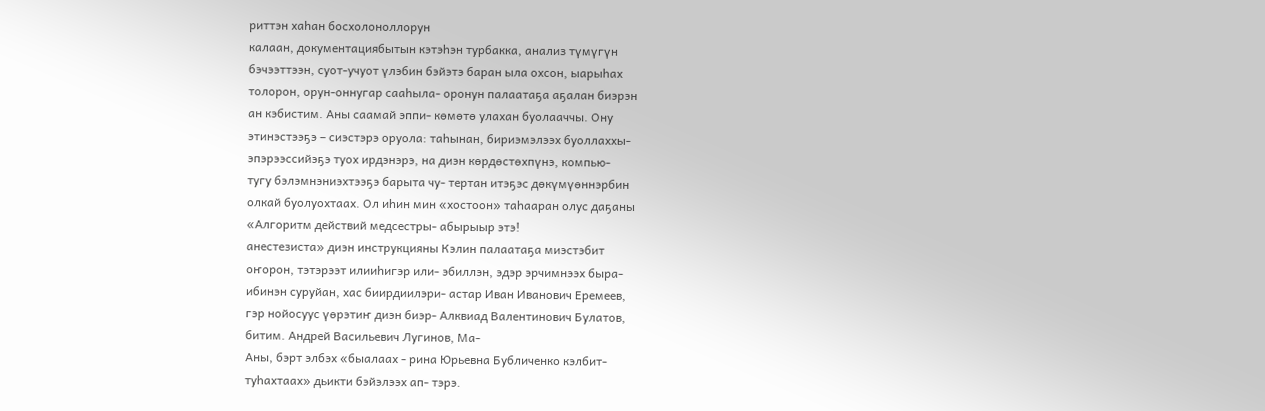риттэн хаһан босхолоноллорун
калаан, документациябытын кэтэһэн турбакка, анализ түмүгүн
бэчээттээн, суот-учуот үлэбин бэйэтэ баран ыла охсон, ыарыһах
толорон, орун-оннугар сааһыла- оронун палаатаҕа аҕалан биэрэн
ан кэбистим. Аны саамай эппи- көмөтө улахан буолааччы. Ону
этинэстээҕэ – сиэстэрэ оруола: таһынан, бириэмэлээх буоллаххы-
эпэрээссийэҕэ туох ирдэнэрэ, на диэн көрдөстөхпүнэ, компью-
тугу бэлэмнэниэхтээҕэ барыта чу- тертан итэҕэс дөкүмүөннэрбин
олкай буолуохтаах. Ол иһин мин «хостоон» таһааран олус даҕаны
«Алгоритм действий медсестры- абырыыр этэ!
анестезиста» диэн инструкцияны Кэлин палаатаҕа миэстэбит
оҥорон, тэтэрээт илииһигэр или- эбиллэн, эдэр эрчимнээх быра-
ибинэн суруйан, хас биирдиилэри- астар Иван Иванович Еремеев,
гэр нойосуус үөрэтиҥ диэн биэр- Алквиад Валентинович Булатов,
битим. Андрей Васильевич Лугинов, Ма-
Аны, бэрт элбэх «быалаах - рина Юрьевна Бубличенко кэлбит-
туһахтаах» дьикти бэйэлээх ап- тэрэ.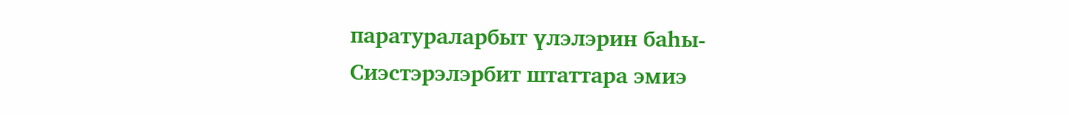паратураларбыт үлэлэрин баһы- Сиэстэрэлэрбит штаттара эмиэ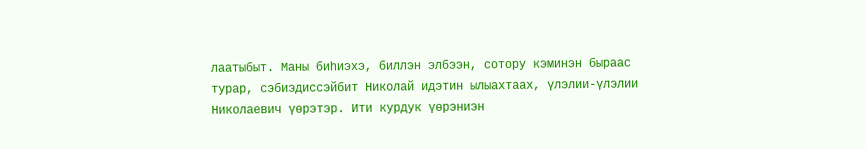лаатыбыт. Маны биһиэхэ, биллэн элбээн, сотору кэминэн быраас
турар, сэбиэдиссэйбит Николай идэтин ылыахтаах, үлэлии-үлэлии
Николаевич үөрэтэр. Ити курдук үөрэниэн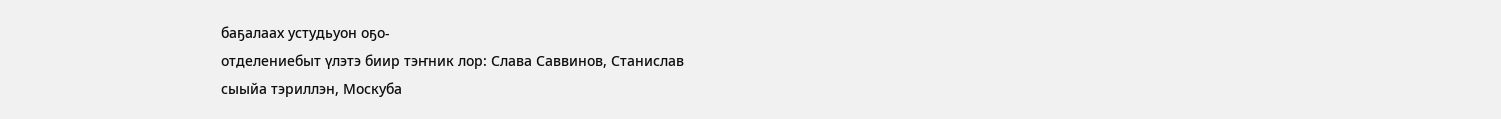баҕалаах устудьуон оҕо-
отделениебыт үлэтэ биир тэҥник лор: Слава Саввинов, Станислав
сыыйа тэриллэн, Москуба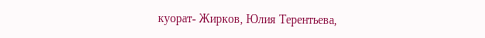куорат- Жирков, Юлия Терентьева,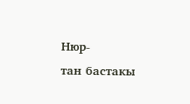Нюр-
тан бастакы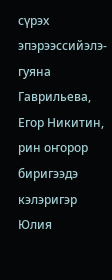сүрэх эпэрээссийэлэ- гуяна Гаврильева, Егор Никитин,
рин оҥорор биригээдэ кэлэригэр Юлия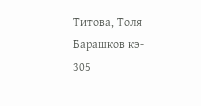Титова, Толя Барашков кэ-
305